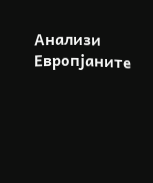Анализи
Европјаните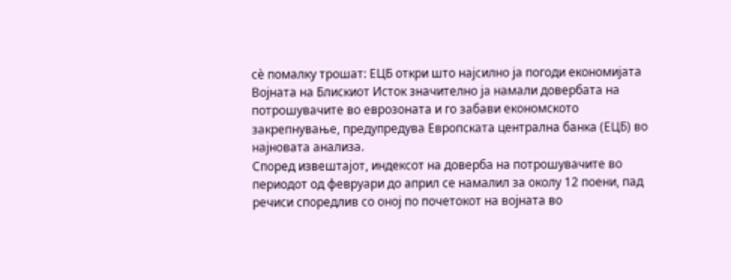сè помалку трошат: ЕЦБ откри што најсилно ја погоди економијата
Војната на Блискиот Исток значително ја намали довербата на потрошувачите во еврозоната и го забави економското закрепнување, предупредува Европската централна банка (ЕЦБ) во најновата анализа.
Според извештајот, индексот на доверба на потрошувачите во периодот од февруари до април се намалил за околу 12 поени, пад речиси споредлив со оној по почетокот на војната во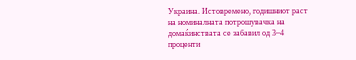Украина. Истовремено, годишниот раст на номиналната потрошувачка на домаќинствата се забавил од 3–4 проценти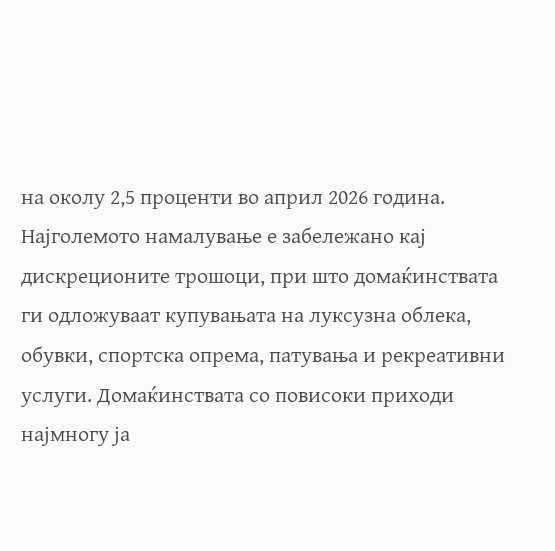на околу 2,5 проценти во април 2026 година.
Најголемото намалување е забележано кај дискреционите трошоци, при што домаќинствата ги одложуваат купувањата на луксузна облека, обувки, спортска опрема, патувања и рекреативни услуги. Домаќинствата со повисоки приходи најмногу ја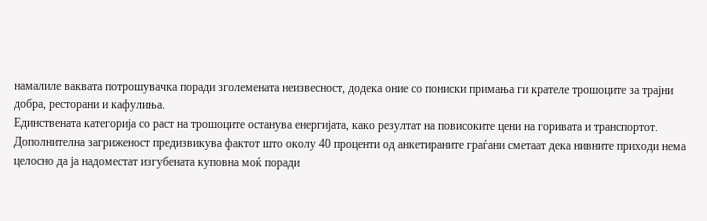намалиле ваквата потрошувачка поради зголемената неизвесност, додека оние со пониски примања ги крателе трошоците за трајни добра, ресторани и кафулиња.
Единствената категорија со раст на трошоците останува енергијата, како резултат на повисоките цени на горивата и транспортот.
Дополнителна загриженост предизвикува фактот што околу 40 проценти од анкетираните граѓани сметаат дека нивните приходи нема целосно да ја надоместат изгубената куповна моќ поради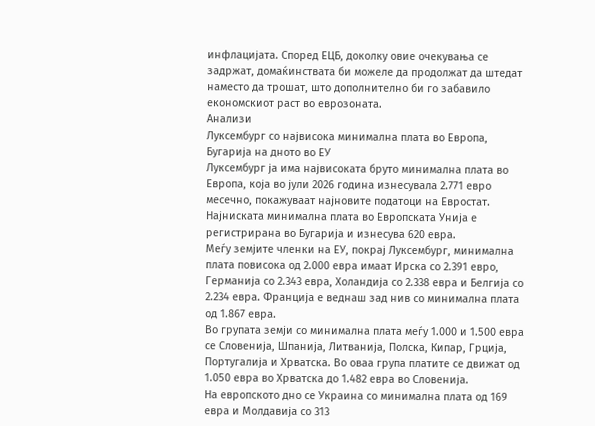инфлацијата. Според ЕЦБ, доколку овие очекувања се задржат, домаќинствата би можеле да продолжат да штедат наместо да трошат, што дополнително би го забавило економскиот раст во еврозоната.
Анализи
Луксембург со највисока минимална плата во Европа, Бугарија на дното во ЕУ
Луксембург ја има највисоката бруто минимална плата во Европа, која во јули 2026 година изнесувала 2.771 евро месечно, покажуваат најновите податоци на Евростат. Најниската минимална плата во Европската Унија е регистрирана во Бугарија и изнесува 620 евра.
Меѓу земјите членки на ЕУ, покрај Луксембург, минимална плата повисока од 2.000 евра имаат Ирска со 2.391 евро, Германија со 2.343 евра, Холандија со 2.338 евра и Белгија со 2.234 евра. Франција е веднаш зад нив со минимална плата од 1.867 евра.
Во групата земји со минимална плата меѓу 1.000 и 1.500 евра се Словенија, Шпанија, Литванија, Полска, Кипар, Грција, Португалија и Хрватска. Во оваа група платите се движат од 1.050 евра во Хрватска до 1.482 евра во Словенија.
На европското дно се Украина со минимална плата од 169 евра и Молдавија со 313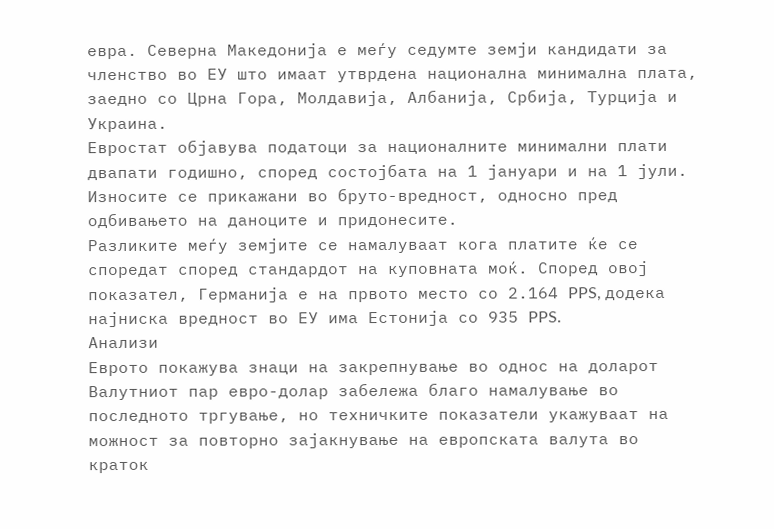евра. Северна Македонија е меѓу седумте земји кандидати за членство во ЕУ што имаат утврдена национална минимална плата, заедно со Црна Гора, Молдавија, Албанија, Србија, Турција и Украина.
Евростат објавува податоци за националните минимални плати двапати годишно, според состојбата на 1 јануари и на 1 јули. Износите се прикажани во бруто-вредност, односно пред одбивањето на даноците и придонесите.
Разликите меѓу земјите се намалуваат кога платите ќе се споредат според стандардот на куповната моќ. Според овој показател, Германија е на првото место со 2.164 PPS, додека најниска вредност во ЕУ има Естонија со 935 PPS.
Анализи
Еврото покажува знаци на закрепнување во однос на доларот
Валутниот пар евро-долар забележа благо намалување во последното тргување, но техничките показатели укажуваат на можност за повторно зајакнување на европската валута во краток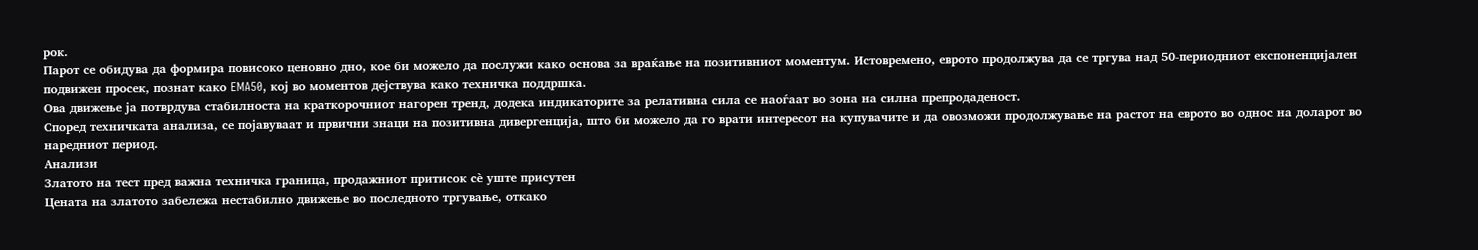рок.
Парот се обидува да формира повисоко ценовно дно, кое би можело да послужи како основа за враќање на позитивниот моментум. Истовремено, еврото продолжува да се тргува над 50-периодниот експоненцијален подвижен просек, познат како EMA50, кој во моментов дејствува како техничка поддршка.
Ова движење ја потврдува стабилноста на краткорочниот нагорен тренд, додека индикаторите за релативна сила се наоѓаат во зона на силна препродаденост.
Според техничката анализа, се појавуваат и првични знаци на позитивна дивергенција, што би можело да го врати интересот на купувачите и да овозможи продолжување на растот на еврото во однос на доларот во наредниот период.
Анализи
Златото на тест пред важна техничка граница, продажниот притисок сè уште присутен
Цената на златото забележа нестабилно движење во последното тргување, откако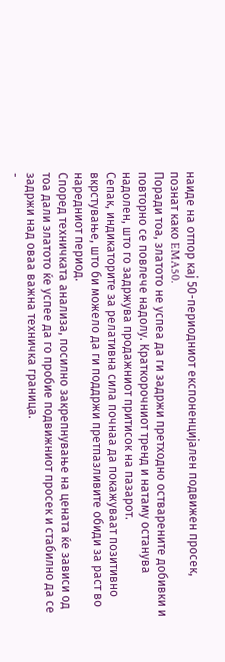наиде на отпор кај 50-периодниот експоненцијален подвижен просек, познат како EMA50.
Поради тоа, златото не успеа да ги задржи претходно остварените добивки и повторно се повлече надолу. Краткорочниот тренд и натаму останува надолен, што го задржува продажниот притисок на пазарот.
Сепак, индикаторите за релативна сила почнаа да покажуваат позитивно вкрстување, што би можело да ги поддржи претпазливите обиди за раст во наредниот период.
Според техничката анализа, посилно закрепнување на цената ќе зависи од тоа дали златото ќе успее да го пробие подвижниот просек и стабилно да се задржи над оваа важна техничка граница.
-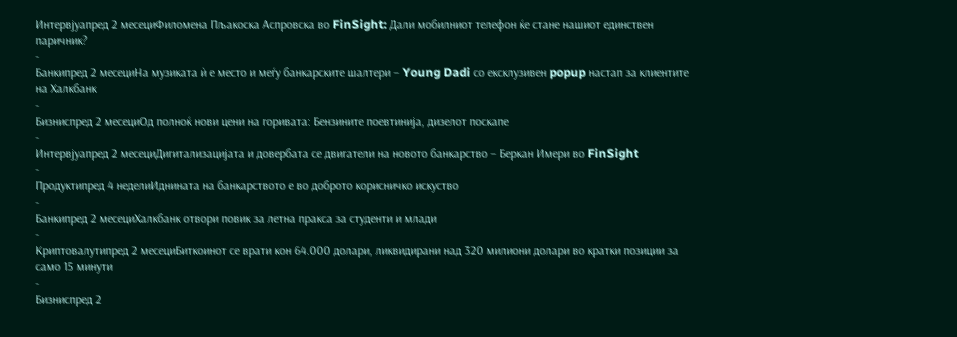Интервјуапред 2 месециФиломена Пљакоска Аспровска во FinSight: Дали мобилниот телефон ќе стане нашиот единствен паричник?
-
Банкипред 2 месециНа музиката ѝ е место и меѓу банкарските шалтери – Young Dadi со ексклузивен popup настап за клиентите на Халкбанк
-
Бизниспред 2 месециОд полноќ нови цени на горивата: Бензините поевтинија, дизелот поскапе
-
Интервјуапред 2 месециДигитализацијата и довербата се двигатели на новото банкарство – Беркан Имери во FinSight
-
Продуктипред 4 неделиИднината на банкарството е во доброто корисничко искуство
-
Банкипред 2 месециХалкбанк отвори повик за летна пракса за студенти и млади
-
Криптовалутипред 2 месециБиткоинот се врати кон 64.000 долари, ликвидирани над 320 милиони долари во кратки позиции за само 15 минути
-
Бизниспред 2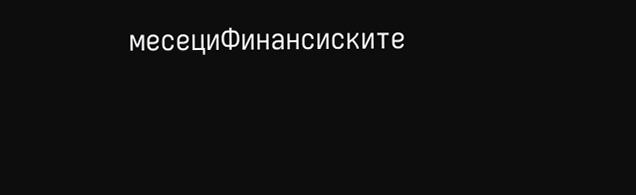месециФинансиските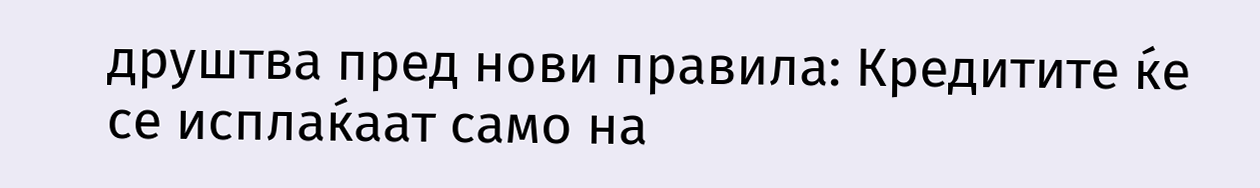друштва пред нови правила: Кредитите ќе се исплаќаат само на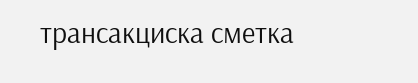трансакциска сметка